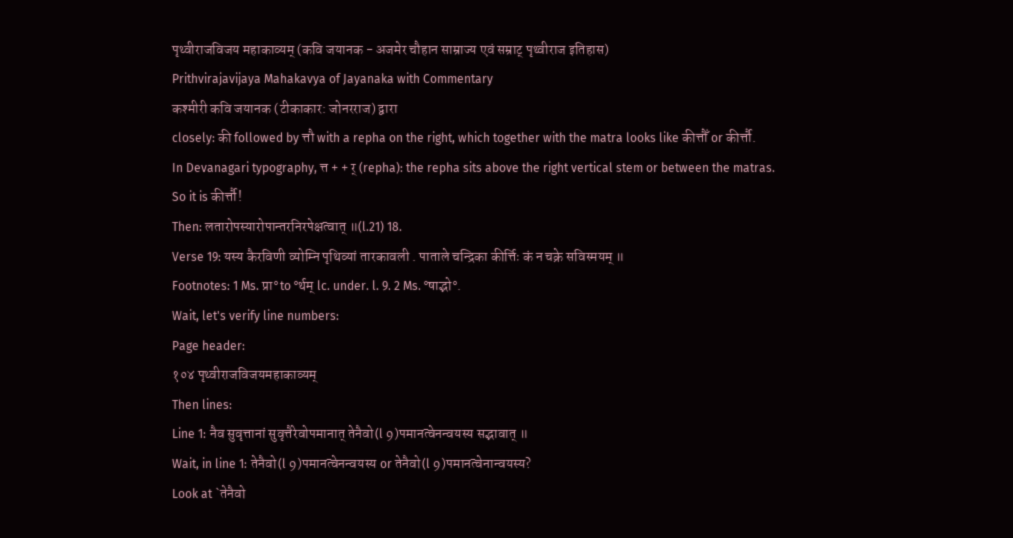पृथ्वीराजविजय महाकाव्यम् (कवि जयानक - अजमेर चौहान साम्राज्य एवं सम्राट् पृथ्वीराज इतिहास)
Prithvirajavijaya Mahakavya of Jayanaka with Commentary
कश्मीरी कवि जयानक (टीकाकार: जोनरराज) द्वारा
closely: की followed by त्तौ with a repha on the right, which together with the matra looks like कीत्तौँ or कीर्त्तौ.
In Devanagari typography, त्त + + र् (repha): the repha sits above the right vertical stem or between the matras.
So it is कीर्त्तौ!
Then: लतारोपस्यारोपान्तरनिरपेक्षत्वात् ॥(l.21) 18.
Verse 19: यस्य कैरविणी व्योम्नि पृथिव्यां तारकावली . पाताले चन्द्रिका कीर्त्तिः कं न चक्रे सविस्मयम् ॥
Footnotes: 1 Ms. प्रा° to °र्थम् lc. under. l. 9. 2 Ms. °षाद्भो°.
Wait, let's verify line numbers:
Page header:
१०४ पृथ्वीराजविजयमहाकाव्यम्
Then lines:
Line 1: नैव सुवृत्तानां सुवृत्तैरेवोपमानात् तेनैवो(l 9)पमानत्वेनन्वयस्य सद्भावात् ॥
Wait, in line 1: तेनैवो(l 9)पमानत्वेनन्वयस्य or तेनैवो(l 9)पमानत्वेनान्वयस्य?
Look at `तेनैवो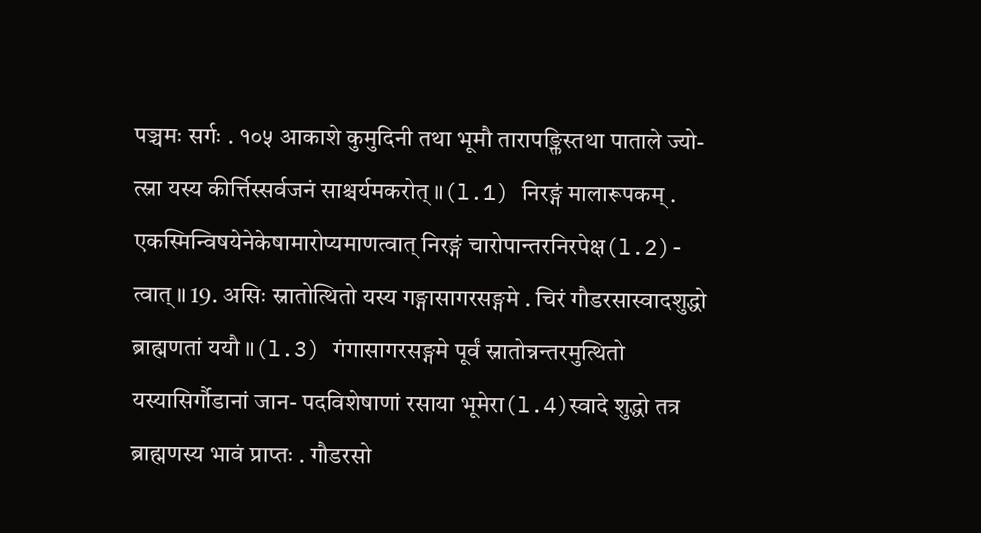पञ्चमः सर्गः . १०५ आकाशे कुमुदिनी तथा भूमौ तारापङ्क्तिस्तथा पाताले ज्यो- त्स्ना यस्य कीर्त्तिस्सर्वजनं साश्चर्यमकरोत् ॥(l.1) निरङ्गं मालारूपकम् . एकस्मिन्विषयेनेकेषामारोप्यमाणत्वात् निरङ्गं चारोपान्तरनिरपेक्ष(l.2)- त्वात्॥ 19. असिः स्नातोत्थितो यस्य गङ्गासागरसङ्गमे . चिरं गौडरसास्वादशुद्धो ब्राह्मणतां ययौ ॥(l.3) गंगासागरसङ्गमे पूर्वं स्नातोन्नन्तरमुत्थितो यस्यासिर्गौडानां जान- पदविशेषाणां रसाया भूमेरा(l.4)स्वादे शुद्धो तत्र ब्राह्मणस्य भावं प्राप्तः . गौडरसो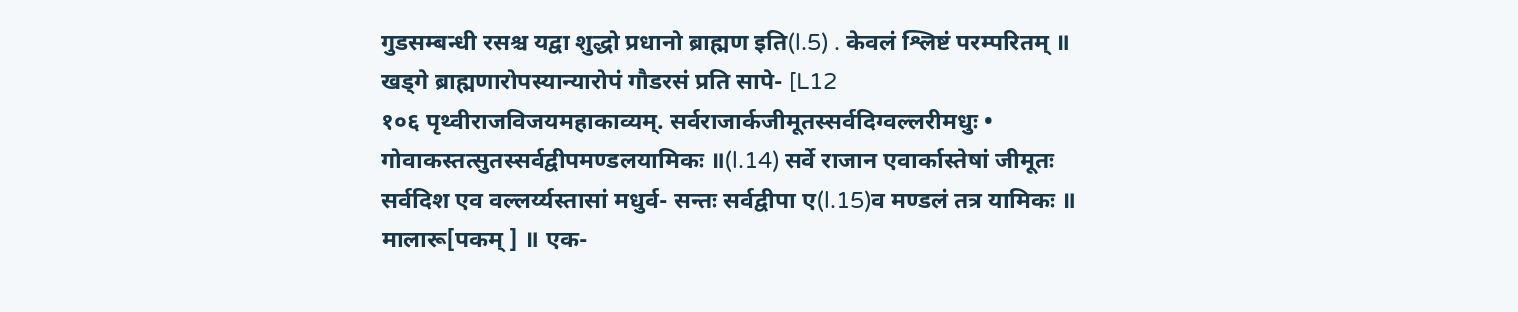गुडसम्बन्धी रसश्च यद्वा शुद्धो प्रधानो ब्राह्मण इति(l.5) . केवलं श्लिष्टं परम्परितम् ॥ खड्गे ब्राह्मणारोपस्यान्यारोपं गौडरसं प्रति सापे- [L12
१०६ पृथ्वीराजविजयमहाकाव्यम्. सर्वराजार्कजीमूतस्सर्वदिग्वल्लरीमधुः • गोवाकस्तत्सुतस्सर्वद्वीपमण्डलयामिकः ॥(l.14) सर्वे राजान एवार्कास्तेषां जीमूतः सर्वदिश एव वल्लर्य्यस्तासां मधुर्व- सन्तः सर्वद्वीपा ए(l.15)व मण्डलं तत्र यामिकः ॥ मालारू[पकम् ] ॥ एक-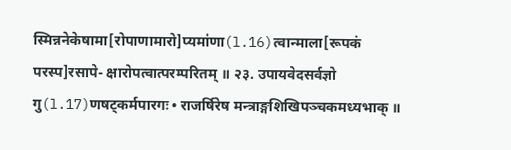स्मिन्ननेकेषामा[रोपाणामारो]प्यमा॑णा(l.16)त्वान्माला[रूपकं परस्प]रसापे- क्षारोपत्वात्परम्परितम् ॥ २३. उपायवेदसर्वज्ञो गु(l.17)णषट्कर्मपारगः • राजर्षिरेष मन्त्राङ्गशिखिपञ्चकमध्यभाक् ॥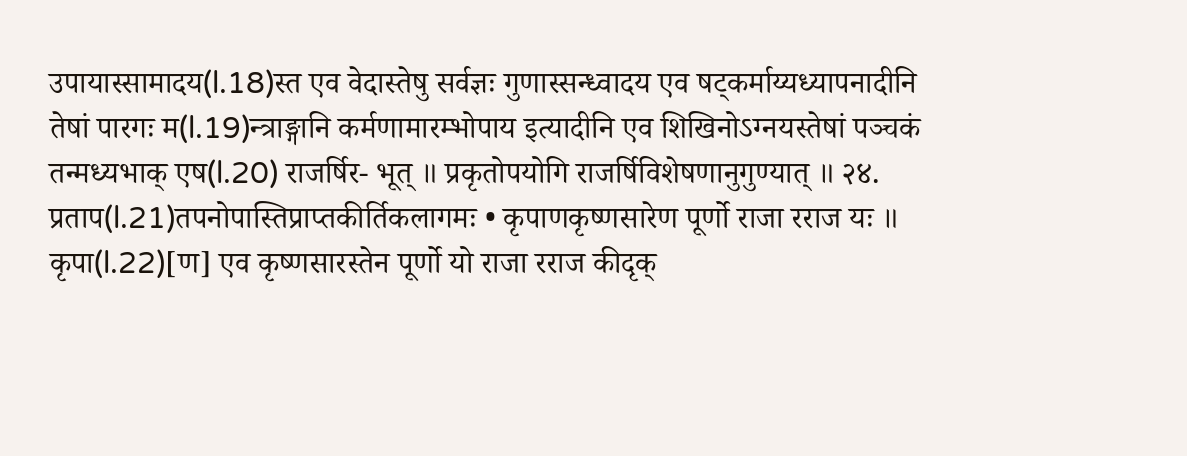उपायास्सामादय(l.18)स्त एव वेदास्तेषु सर्वज्ञः गुणास्सन्ध्वादय एव षट्कर्माय्यध्यापनादीनि तेषां पारगः म(l.19)न्त्राङ्गानि कर्मणामारम्भोपाय इत्यादीनि एव शिखिनोऽग्नयस्तेषां पञ्चकं तन्मध्यभाक् एष(l.20) राजर्षिर- भूत् ॥ प्रकृतोपयोगि राजर्षिविशेषणानुगुण्यात् ॥ २४. प्रताप(l.21)तपनोपास्तिप्राप्तकीर्तिकलागमः • कृपाणकृष्णसारेण पूर्णो राजा रराज यः ॥ कृपा(l.22)[ण] एव कृष्णसारस्तेन पूर्णो यो राजा रराज कीदृक्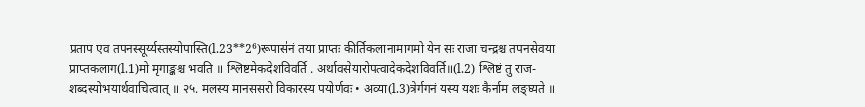प्रताप एव तपनस्सूर्य्यस्तस्योपास्ति(l.23**2⁶)रूपास॑नं तया प्राप्तः कीर्तिकलानामागमो येन सः राजा चन्द्रश्च तपनसेवया प्राप्तकलाग(l.1)मो मृगाङ्कश्च भवति ॥ श्लिष्टमेकदेशविवर्ति . अर्थावसेयारोपत्वादेकदेशविवर्ति॥(l.2) श्लिष्टं तु राज- शब्दस्योभयार्थवाचित्वात् ॥ २५. मलस्य मानससरो विकारस्य पयोर्णवः • अव्या(l.3)त्रेर्गगनं यस्य यशः कैर्नाम लङ्घ्यते ॥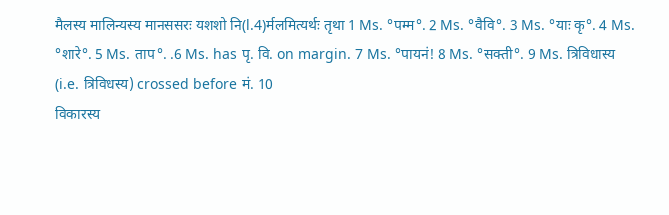मैलस्य मालिन्यस्य मानससरः यशशो नि(l.4)र्मलमित्यर्थः तृथा 1 Ms. °पम्म°. 2 Ms. °वैवि°. 3 Ms. °याः कृ°. 4 Ms. °शारे°. 5 Ms. ताप°. .6 Ms. has पृ. वि. on margin. 7 Ms. °पायनं! 8 Ms. °सक्ती°. 9 Ms. त्रिविधास्य (i.e. त्रिविधस्य) crossed before मं. 10
विकारस्य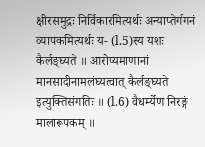क्षीरसमुद्रः निर्विकारमित्यर्थः अन्याप्तेर्गगनं व्यापकमित्यर्थः य- (l.5)स्य यशः कैर्लङ्घ्यते ॥ आरोप्यमाणानां मानसादीनामलंघ्यत्वात् कैर्लङ्घ्यते इत्युक्तिसंगतिः ॥ (l.6) वैधर्म्येण निरङ्गं मालारूपकम् ॥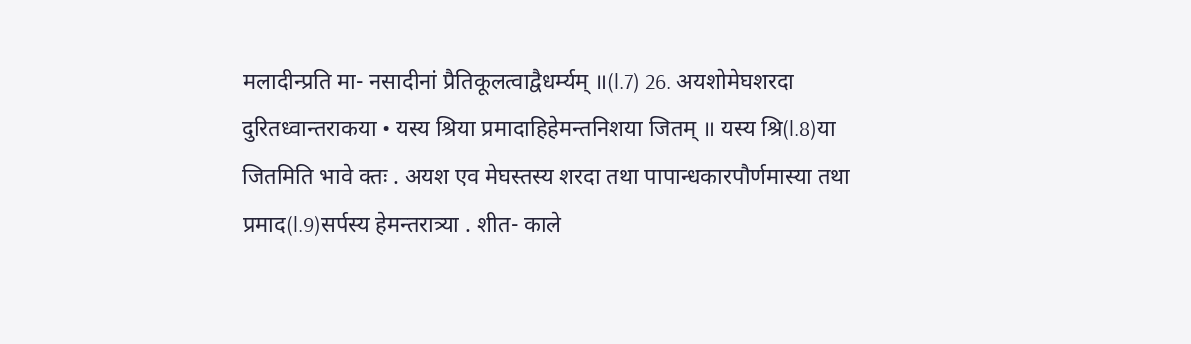मलादीन्प्रति मा- नसादीनां प्रैतिकूलत्वाद्वैधर्म्यम् ॥(l.7) 26. अयशोमेघशरदा दुरितध्वान्तराकया • यस्य श्रिया प्रमादाहिहेमन्तनिशया जितम् ॥ यस्य श्रि(l.8)या जितमिति भावे क्तः . अयश एव मेघस्तस्य शरदा तथा पापान्धकारपौर्णमास्या तथा प्रमाद(l.9)सर्पस्य हेमन्तरात्र्या . शीत- काले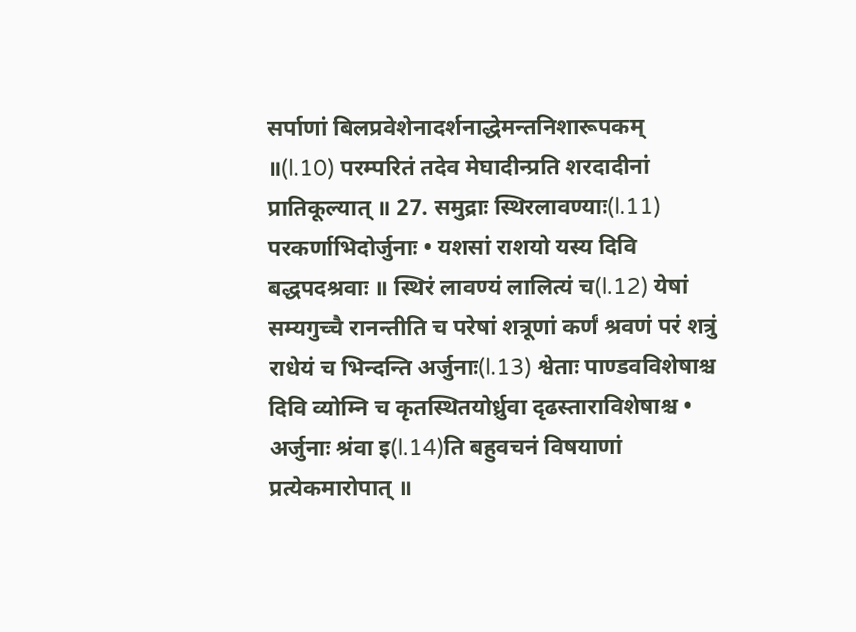सर्पाणां बिलप्रवेशेनादर्शनाद्धेमन्तनिशारूपकम् ॥(l.10) परम्परितं तदेव मेघादीन्प्रति शरदादीनां प्रातिकूल्यात् ॥ 27. समुद्राः स्थिरलावण्याः(l.11) परकर्णाभिदोर्जुनाः • यशसां राशयो यस्य दिवि बद्धपदश्रवाः ॥ स्थिरं लावण्यं लालित्यं च(l.12) येषां सम्यगुच्चै रानन्तीति च परेषां शत्रूणां कर्णं श्रवणं परं शत्रुं राधेयं च भिन्दन्ति अर्जुनाः(l.13) श्वेताः पाण्डवविशेषाश्च दिवि व्योम्नि च कृतस्थितयोर्ध्रुवा दृढस्ताराविशेषाश्च • अर्जुनाः श्रंवा इ(l.14)ति बहुवचनं विषयाणां प्रत्येकमारोपात् ॥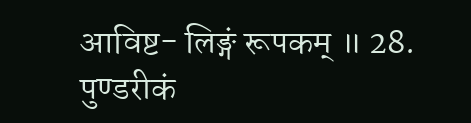आविष्ट- लिङ्गं रूपकम् ॥ 28. पुण्डरीकं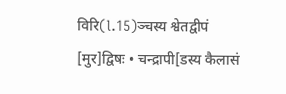विरि(l.15)ञ्चस्य श्वेतद्वीपं [मुर]द्विषः • चन्द्रापी[डस्य कैलासं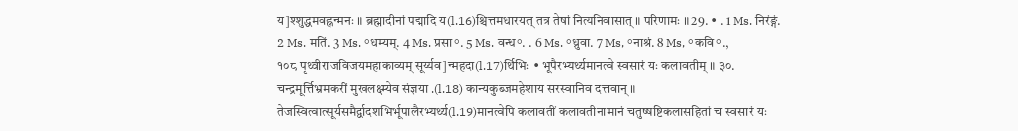य]श्शुद्धमवह्नन्मनः ॥ ब्रह्मादीनां पद्मादि य(l.16)श्चित्तमधारयत् तत्र तेषां नित्यनिवासात् ॥ परिणामः ॥ 29. • . 1 Ms. निरंङ्गं. 2 Ms. मतिं. 3 Ms. °धम्यम्. 4 Ms. प्रसा°. 5 Ms. वन्ध°. . 6 Ms. °ध्रुवा. 7 Ms, °नाश्रं. 8 Ms, °कवि°.,
१०८ पृथ्वीराजविजयमहाकाव्यम् सूर्य्यव]न्महदा(l.17)र्थिभिः • भूपैरभ्यर्थ्यमानत्वे स्वसारं यः कलावतीम् ॥ ३०. चन्द्रमूर्त्तिभ्रमकरीं मुखलक्ष्म्येव संज्ञया .(l.18) कान्यकुब्जमहेशाय सरस्वानिव दत्तवान् ॥ तेजस्वित्वात्सूर्यसमैर्द्वादशभिर्भूपालैरभ्यर्थ्य(l.19)मानत्वेपि कलावतीं कलावतीनामानं चतुष्षष्टिकलासहितां च स्वसारं यः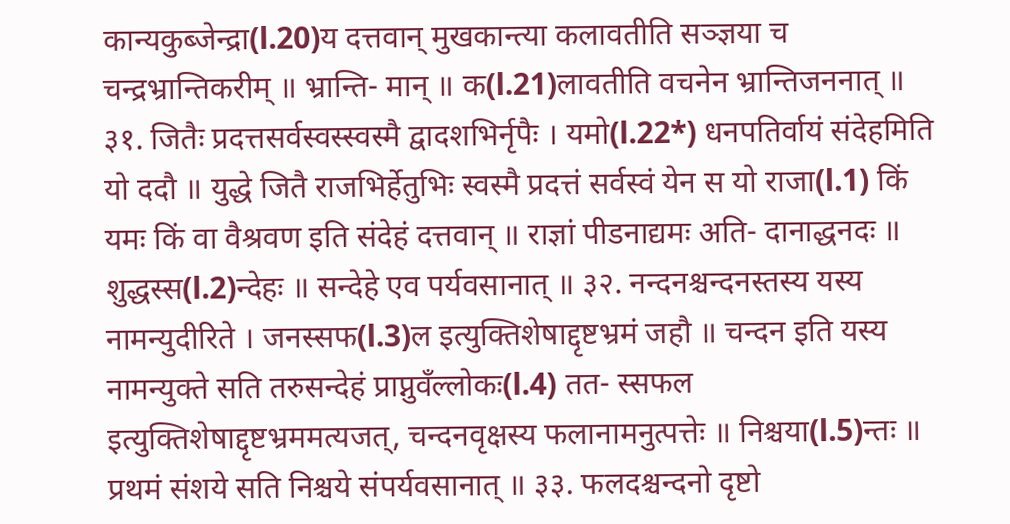कान्यकुब्जेन्द्रा(l.20)य दत्तवान् मुखकान्त्या कलावतीति सञ्ज्ञया च चन्द्रभ्रान्तिकरीम् ॥ भ्रान्ति- मान् ॥ क(l.21)लावतीति वचनेन भ्रान्तिजननात् ॥ ३१. जितैः प्रदत्तसर्वस्वस्स्वस्मै द्वादशभिर्नृपैः । यमो(l.22*) धनपतिर्वायं संदेहमिति यो ददौ ॥ युद्धे जितै राजभिर्हेतुभिः स्वस्मै प्रदत्तं सर्वस्वं येन स यो राजा(l.1) किं यमः किं वा वैश्रवण इति संदेहं दत्तवान् ॥ राज्ञां पीडनाद्यमः अति- दानाद्धनदः ॥ शुद्धस्स(l.2)न्देहः ॥ सन्देहे एव पर्यवसानात् ॥ ३२. नन्दनश्चन्दनस्तस्य यस्य नामन्युदीरिते । जनस्सफ(l.3)ल इत्युक्तिशेषाद्दृष्टभ्रमं जहौ ॥ चन्दन इति यस्य नामन्युक्ते सति तरुसन्देहं प्राप्नुवँल्लोकः(l.4) तत- स्सफल इत्युक्तिशेषाद्दृष्टभ्रममत्यजत्, चन्दनवृक्षस्य फलानामनुत्पत्तेः ॥ निश्चया(l.5)न्तः ॥ प्रथमं संशये सति निश्चये संपर्यवसानात् ॥ ३३. फलदश्चन्दनो दृष्टो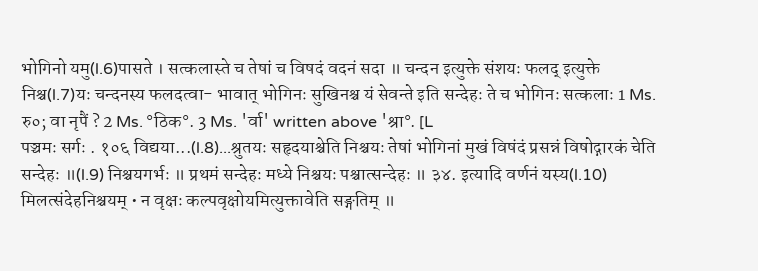भोगिनो यमु(l.6)पासते । सत्कलास्ते च तेषां च विषदं वदनं सदा ॥ चन्दन इत्युक्ते संशयः फलद् इत्युक्ते निश्च(l.7)यः चन्दनस्य फलदत्वा- भावात् भोगिनः सुखिनश्च यं सेवन्ते इति सन्देहः ते च भोगिनः सत्कलाः 1 Ms. रु०; वा नृपैं ? 2 Ms. °ठिक°. 3 Ms. 'र्वा' written above 'श्रा°. [L
पञ्चमः सर्गः . १०६ विद्यया...(l.8)...श्रुतयः सहृदयाश्चेति निश्चयः तेषां भोगिनां मुखं विषंदं प्रसन्नं विषोद्गारकं चेति सन्देहः ॥(l.9) निश्चयगर्भः ॥ प्रथमं सन्देहः मध्ये निश्चयः पश्चात्सन्देहः ॥ ३४. इत्यादि वर्णनं यस्य(l.10) मिलत्संदेहनिश्चयम् • न वृक्षः कल्पवृक्षोयमित्युक्तावेति सङ्गतिम् ॥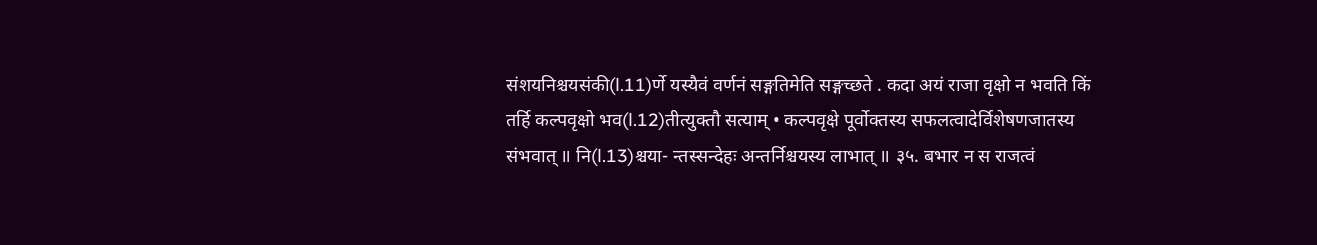संशयनिश्चयसंकी(l.11)र्णे यस्यैवं वर्णनं सङ्गतिमेति सङ्गच्छते . कदा अयं राजा वृक्षो न भवति किं तर्हि कल्पवृक्षो भव(l.12)तीत्युक्तौ सत्याम् • कल्पवृक्षे पूर्वोक्तस्य सफलत्वादेर्विशेषणजातस्य संभवात् ॥ नि(l.13)श्चया- न्तस्सन्देहः अन्तर्निश्चयस्य लाभात् ॥ ३५. बभार न स राजत्वं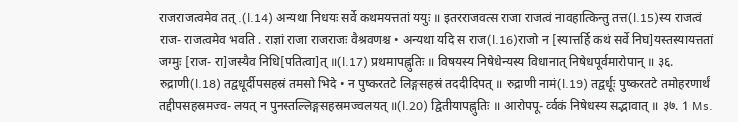राजराजत्वमेव तत् .(l.14) अन्यथा निधयः सर्वे कथमयत्ततां ययुः ॥ इतरराजवत्स राजा राजत्वं नावहात्किन्तु तत्त(l.15)स्य राजत्वं राज- राजत्वमेव भवति . राज्ञां राजा राजराजः वैश्रवणश्च • अन्यथा यदि स राज(l.16)राजो न [स्यात्तर्हि कथं सर्वे निघ]यस्तस्यायत्ततां जग्मुः [राज- रा]जस्यैव निधि[पतित्वा]त् ॥(l.17) प्रथमापह्नुतिः ॥ विषयस्य निषेधेन्यस्य विधानात् निषेधपूर्वमारोपान् ॥ ३६. रुद्राणी(l.18) तद्वधूर्दीपसहस्रं तमसो भिदे • न पुष्करतटे लिङ्गसहस्रं तददीदिपत् ॥ रुद्राणी नामं(l.19) तद्वर्धूः पुष्करतटे तमोहरणार्थं तद्दीपसहस्रमज्व- लयत् न पुनस्तल्लिङ्गसहस्रमज्वलयत् ॥(l.20) द्वितीयापह्नुतिः ॥ आरोपपू- र्व्वकं निषेधस्य सद्भावात् ॥ ३७. 1 Ms.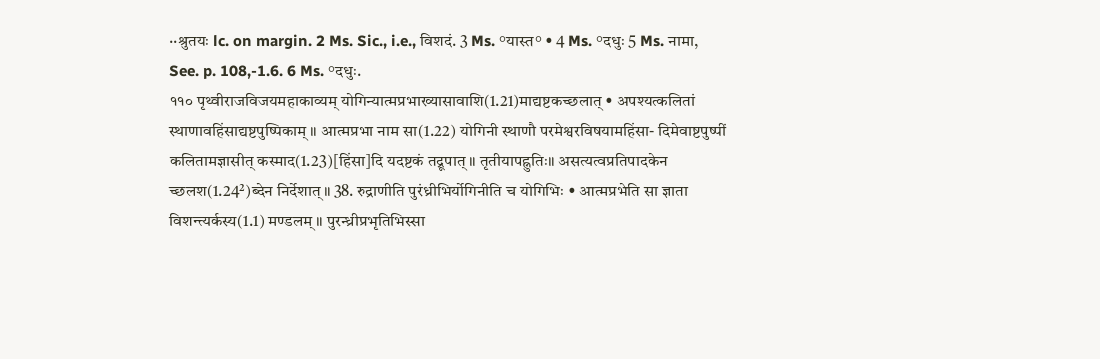··श्रुतयः lc. on margin. 2 Ms. Sic., i.e., विशदं. 3 Ms. °यास्त° • 4 Ms. °दधुः 5 Ms. नामा, See. p. 108,-1.6. 6 Ms. °दधुः.
११० पृथ्वीराजविजयमहाकाव्यम् योगिन्यात्मप्रभाख्यासावाशि(1.21)माद्यष्टकच्छलात् • अपश्यत्कलितां स्थाणावहिंसाद्यष्टपुष्पिकाम् ॥ आत्मप्रभा नाम सा(1.22) योगिनी स्थाणौ परमेश्वरविषयामहिंसा- दिमेवाष्टपुष्पीं कलितामज्ञासीत् कस्माद(1.23)[हिंसा]दि यदष्टकं तद्रूपात् ॥ तृतीयापह्नुतिः॥ असत्यत्वप्रतिपादकेन च्छलश(1.24²)ब्देन निर्देशात्॥ 38. रुद्राणीति पुरंध्रीभिर्योगिनीति च योगिभिः • आत्मप्रभेति सा ज्ञाता विशन्त्यर्कस्य(1.1) मण्डलम् ॥ पुरन्ध्रीप्रभृतिभिस्सा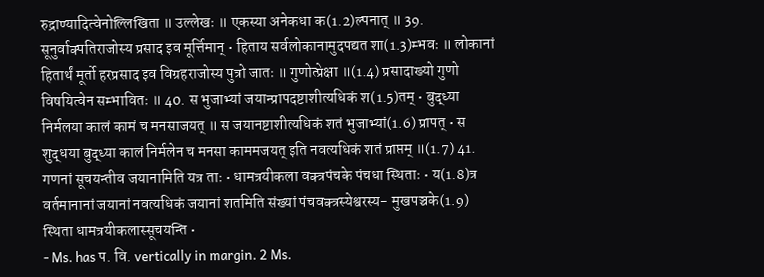रुद्राण्यादित्वेनोल्लिखिता ॥ उल्लेखः ॥ एकस्या अनेकधा क(1.2)ल्पनात् ॥ 39. सूनुर्वाक्पतिराजोस्य प्रसाद इव मूर्त्तिमान् • हिताय सर्वलोकानामुदपद्यत शा(1.3)म्भवः ॥ लोकानां हितार्थं मूर्तो हरप्रसाद इव विग्रहराजोस्य पुत्रो जातः ॥ गुणोत्प्रेक्षा ॥(1.4) प्रसादाख्यो गुणो विषयित्वेन सम्भावितः ॥ 40. स भुजाभ्यां जयान्प्रापदष्टाशीत्यधिकं श(1.5)तम् • बुद्ध्या निर्मलया कालं कामं च मनसाजयत् ॥ स जयानष्टाशीत्यधिकं शतं भुजाभ्यां(1.6) प्रापत् • स शुद्धया बुद्ध्या कालं निर्मलेन च मनसा काममजयत् इति नवत्यधिकं शतं प्राप्तम् ॥(1.7) 41. गणनां सूचयन्तीव जयानामिति यत्र ताः • धामत्रयीकला वक्त्रपंचके पंचधा स्थिताः • य(1.8)त्र वर्तमानानां जयानां नवत्यधिकं जयानां शतमिति संख्यां पंचवक्त्रस्येश्वरस्य- मुखपञ्चके(1.9) स्थिता धामत्रयीकलास्सूचयन्ति •
- Ms. has प. वि. vertically in margin. 2 Ms.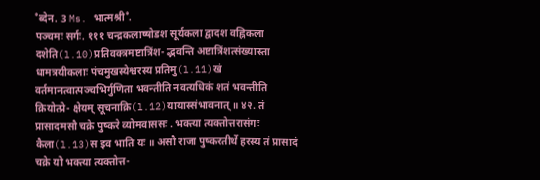˚ब्देन. 3 Ms. भात्मश्री˚.
पञ्चमः सर्गः. १११ चन्द्रकलाष्षोडश सूर्यकला द्वादश वह्निकला दशेति(l.10)प्रतिवक्त्रमष्टात्रिंश- द्भवन्ति अष्टात्रिंशत्संख्यास्ता धामत्रयीकलाः पंचमुखस्येश्वरस्य प्रतिमु(l.11)खं वर्तमानत्वात्पञ्चभिर्गुणिता भवन्तीति नवत्यधिकं शतं भवन्तीति क्रियोत्प्रे- क्षेयम् सूचनाक्रि(l.12)यायास्संभावनात् ॥ ४२. तं प्रासादमसौ चक्रे पुष्करे व्योमवाससः . भक्त्या त्यक्तोत्तरासंगः कैला(l.13)स इव भाति यः ॥ असौ राजा पुष्करतीर्थे हरस्य तं प्रासादं चक्रे यो भक्त्या त्यक्तोत्त-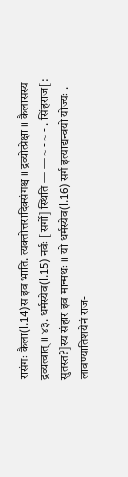रासंगः कैला(l.14)स इव भाति. त्यक्तोत्तरादिक्संगश्च ॥ द्रव्योत्प्रेक्षा ॥ कैलासस्य द्रव्यत्वात् ॥ ४३. धर्मस्येव(l.15) नर्वः [सर्गो] स्थिति — — ~ - ~ - . सिंहराज[: सुतस्त?]स्य संहार इव मान्मथः ॥ यो धर्मस्येव(l.16) सर्ग इत्याद्यन्वयो योज्यः . लावण्यातिशयेनं राज-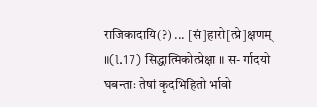राजिकादायि(?) ... [सं]हारो[त्प्रे]क्षणम् ॥(l.17) सिद्धात्मिकोत्प्रेक्षा ॥ स- र्गादयो घबन्ताः तेषां कृदभिहितो र्भावो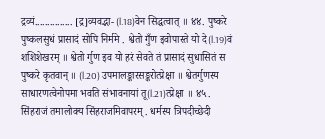द्रव्यं............... [द्र]व्यवद्भा- (l.18)वेन सिद्धत्वात् ॥ ४४. पुष्करे पुष्कलसुधं प्रासादं सोपि निर्ममे . श्वेतो गुँण इवोपास्ते यो दे(l.19)वं शशिशेखरम् ॥ श्वेतो र्गुण इव यो हरं सेवते तं प्रासादं सुधासितं स पुष्करे कृतवान् ॥ (l.20) उपमालङ्कारसङ्करोत्प्रेक्षा ॥ श्वेतर्गुणस्य साधारणत्वेनोपमा भवति संभावनायां तू(l.21)त्प्रेक्षा ॥ ४५. सिंहराजं तमालोक्य सिंहराजमिवापरम् . धर्मस्य त्रिपदीच्छेदी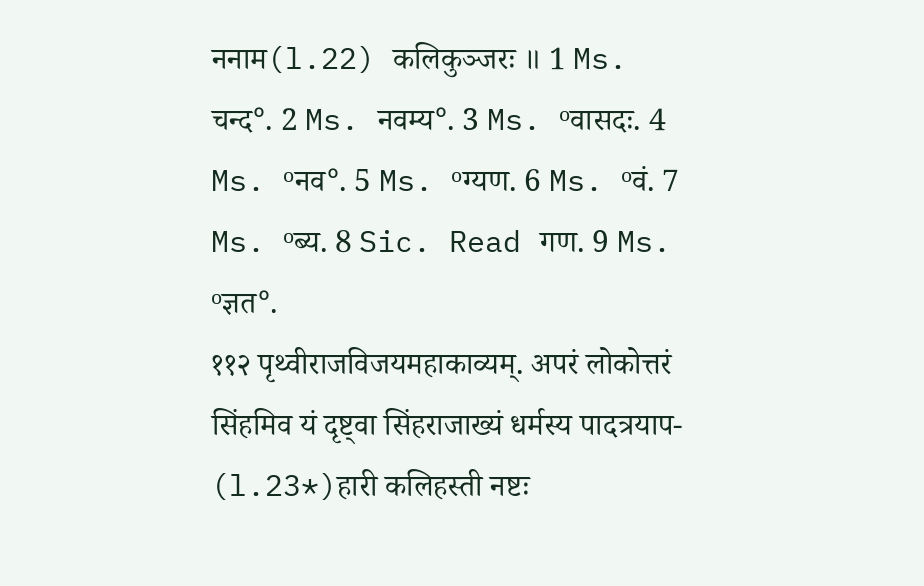ननाम(l.22) कलिकुञ्जरः ॥ 1 Ms. चन्द°. 2 Ms. नवम्य°. 3 Ms. ᵒवासदः. 4 Ms. ᵒनव°. 5 Ms. ᵒग्यण. 6 Ms. ᵒवं. 7 Ms. ᵒब्य. 8 Sic. Read गण. 9 Ms. ᵒज्ञत°.
११२ पृथ्वीराजविजयमहाकाव्यम्. अपरं लोकोत्तरं सिंहमिव यं दृष्ट्वा सिंहराजाख्यं धर्मस्य पादत्रयाप- (l.23*)हारी कलिहस्ती नष्टः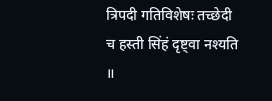त्रिपदी गतिविशेषः तच्छेदी च हस्ती सिंहं दृष्ट्वा नश्यति ॥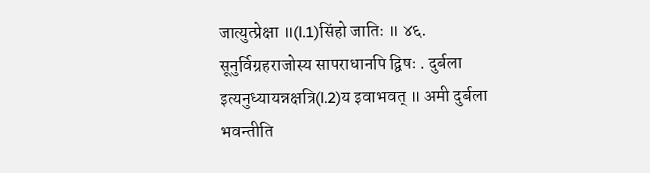जात्युत्प्रेक्षा ॥(l.1)सिंहो जातिः ॥ ४६. सूनुर्विग्रहराजोस्य सापराधानपि द्विषः . दुर्बला इत्यनुध्यायन्नक्षत्रि(l.2)य इवाभवत् ॥ अमी दुर्बला भवन्तीति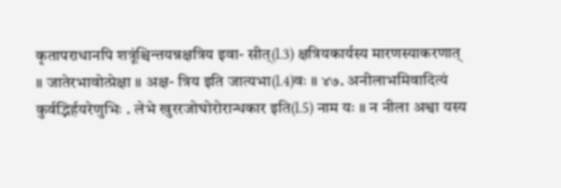कृतापराधानपि शत्रूंश्चिन्तयन्नक्षत्रिय इवा- सीत्(l.3) क्षत्रियकार्यस्य मारणस्याकरणात् ॥ जातेरभावोत्प्रेक्षा ॥ अक्ष- त्रिय इति जात्यभा(l.4)वः ॥ ४७. अनीलाभमिवादित्यं कुर्वद्भिर्हयरेणुभिः . लेभे खुररजोघोरोरान्धकार इति(l.5) नाम यः ॥ न नीला अश्वा यस्य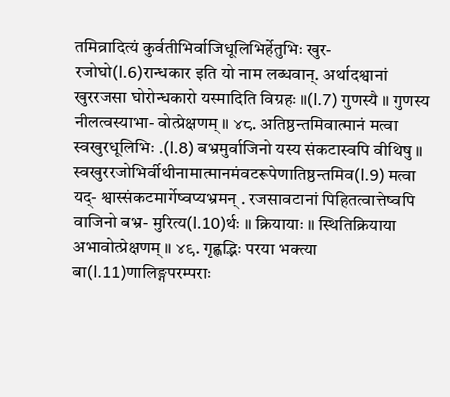तमिव्रादित्यं कुर्वतीभिर्वाजिधूलिभिर्हेतुभिः खुर- रजोघो(l.6)रान्धकार इति यो नाम लब्धवान्. अर्थादश्वानां खुररजसा घोरोन्धकारो यस्मादिति विग्रहः ॥(l.7) गुणस्यै ॥ गुणस्य नीलत्वस्याभा- वोत्प्रेक्षणम् ॥ ४८. अतिष्ठन्तमिवात्मानं मत्वा स्वखुरधूलिभिः .(l.8) बभ्रमुर्वाजिनो यस्य संकटास्वपि वीथिषु ॥ स्वखुररजोभिर्वीथीनामात्मानमंवटरूपेणातिष्ठन्तमिव(l.9) मत्वा यद्- श्वास्संकटमार्गेष्वप्यभ्रमन् . रजसावटानां पिहितत्वात्तेष्वपि वाजिनो बभ्र- मुरित्य(l.10)र्थः ॥ क्रियायाः ॥ स्थितिक्रियाया अभावोत्प्रेक्षणम् ॥ ४९. गृह्णद्भिः परया भक्त्या बा(l.11)णालिङ्गपरम्पराः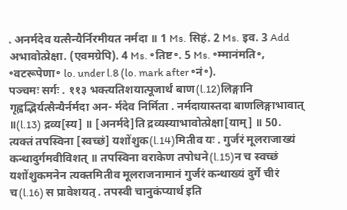. अनर्मदेव यत्सैन्यैर्निरमीयत नर्मदा ॥ 1 Ms. सिहं. 2 Ms. इव. 3 Add अभावोत्प्रेक्षा. (एवमग्रेपि). 4 Ms. ॰तिष्ट॰. 5 Ms. ॰म्मानंमति॰, ॰वटरूपेणा॰ lo. under l.8 (lo. mark after ॰नं॰).
पञ्चमः सर्गः . ११३ भक्त्यतिशयात्पूजार्थं बाण(l.12)लिङ्गानि गृह्वद्भिर्यत्सैन्यैर्नर्मदा अन- र्मदेव निर्मिता . नर्मदायास्तदा बाणलिङ्गाभावात् ॥(l.13) द्रव्य[स्य] ॥ [अनर्मदे]ति द्रव्यस्याभावोत्प्रेक्षा[याम्] ॥ 50. त्यक्तं तपस्विना [स्वच्छं] यशोंशुक(l.14)मितीव यः . गुर्जरं मूलराजाख्यं कन्थादुर्गमवीविशत् ॥ तपस्विना वराकेण तपोधने(l.15)न च स्वच्छं यशोंशुकमनेन त्यक्तमितीव मूलराजनामानं गुर्जरं कन्थाख्यं दुर्गे चीरं च(l.16) स प्रावेशयत् . तपस्वी चानुकंप्यार्थ इति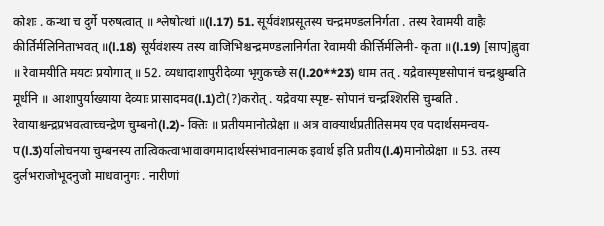कोशः . कन्था च दुर्गे परुषत्वात् ॥ श्लेषोत्थां ॥(l.17) 51. सूर्यवंशप्रसूतस्य चन्द्रमण्डलनिर्गता . तस्य रेवामयी वाहैः कीर्तिर्मलिनिताभवत् ॥(l.18) सूर्यवंशस्य तस्य वाजिभिश्चन्द्रमण्डलानिर्गता रेवामयी कीर्त्तिर्मलिनी- कृता ॥(l.19) [साप]ह्नुवा ॥ रेवामयीति मयटः प्रयोगात् ॥ 52. व्यधादाशापुरीदेव्या भृगुकच्छे स(l.20**23) धाम तत् . यद्रेवास्पृष्टसोपानं चन्द्रश्चुम्बति मूर्धनि ॥ आशापुर्याख्याया देव्याः प्रासादमव(l.1)टो(?)करोत् . यद्रेवया स्पृष्ट- सोपानं चन्द्रश्शिरसि चुम्बति . रेवायाश्चन्द्रप्रभवत्वाच्चन्द्रेण चुम्बनो(l.2)- क्तिः ॥ प्रतीयमानोत्प्रेक्षा ॥ अत्र वाक्यार्थप्रतीतिसमय एव पदार्थसमन्वय- प(l.3)र्यालोचनया चुम्बनस्य तात्विकत्वाभावावगमादार्थस्संभावनात्मक इवार्थ इति प्रतीय(l.4)मानोत्प्रेक्षा ॥ 53. तस्य दुर्लभराजोभूदनुजो माधवानुगः . नारीणां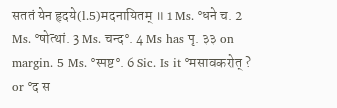सततं येन हृदये(l.5)मदनायितम् ॥ 1 Ms. °धने च. 2 Ms. °षोत्थां. 3 Ms. चन्द°. 4 Ms has पृ. ३३ on margin. 5 Ms. °स्पष्ट°. 6 Sic. Is it °मसावकरोत् ? or °द स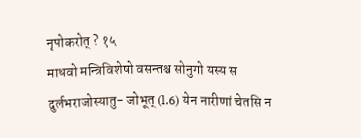नृपोकरोत् ? १५
माधवो मन्त्रिविशेषो वसन्तश्च सोनुगो यस्य स दुर्लभराजोस्यातु- जोभूत् (l.6) येन नारीणां चेतसि न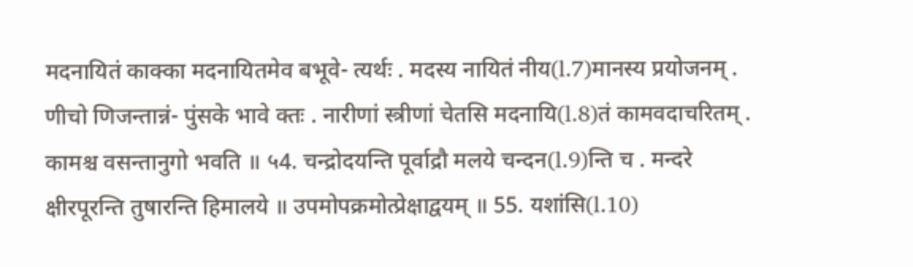मदनायितं काक्का मदनायितमेव बभूवे- त्यर्थः . मदस्य नायितं नीय(l.7)मानस्य प्रयोजनम् . णीचो णिजन्तान्नं- पुंसके भावे क्तः . नारीणां स्त्रीणां चेतसि मदनायि(l.8)तं कामवदाचरितम् . कामश्च वसन्तानुगो भवति ॥ ५4. चन्द्रोदयन्ति पूर्वाद्रौ मलये चन्दन(l.9)न्ति च . मन्दरे क्षीरपूरन्ति तुषारन्ति हिमालये ॥ उपमोपक्रमोत्प्रेक्षाद्वयम् ॥ 55. यशांसि(l.10)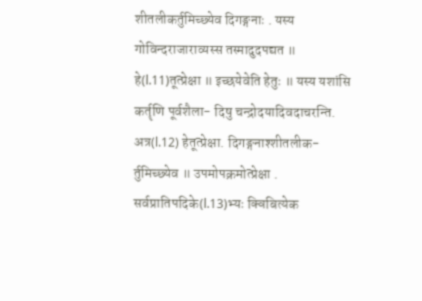शीतलीकर्तुमिच्छ्येव दिगङ्गनाः . यस्य गोविन्दराजाराव्यस्स तस्मादुदपद्यत ॥ हे(l.11)तूत्प्रेक्षा ॥ इच्छयेवेति हेतुः ॥ यस्य यशांसि कर्तॄणि पूर्वशैला- दिषु चन्द्रोदयादिवदाचरन्ति. अत्र(l.12) हेतूत्प्रेक्षा. दिगङ्गनाश्शीतलीक- र्तुमिच्छ्येव ॥ उपमोपक्रमोत्प्रेक्षा . सर्वप्रातिपदिके(l.13)भ्यः क्विबित्येक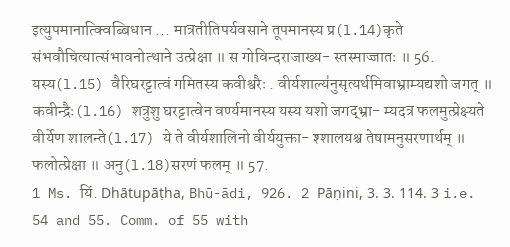इत्युपमानात्क्विब्बिधान ... मात्रतीतिपर्यवसाने तूपमानस्य प्र(l.14)कृते संभवौचित्यात्संभावनोत्थाने उत्प्रेक्षा ॥ स गोविन्दराजाख्य- स्तस्माज्जातः ॥ 56. यस्य(l.15) वैरिघरट्टात्वं गमितस्य कवीश्वरैः . वीर्यशाल्य॑नुसृत्यर्थमिवाभ्राम्यद्यशो जगत् ॥ कवीन्द्रैः(l.16) शत्रुशु घरट्टात्वेन वर्ण्यमानस्य यस्य यशो जगद्भ्रा- म्यदत्र फलमुत्प्रेक्ष्यते वीर्येण शालन्ते(l.17) ये ते वीर्यशालिनो वीर्ययुक्ता- श्शालयश्च तेषामनुसरणार्थम् ॥ फलोत्प्रेक्षा ॥ अनु(l.18)सरणं फलम् ॥ 57.
1 Ms. यिं. Dhātupāṭha, Bhū-ādi, 926. 2 Pāṇini, 3. 3. 114. 3 i.e. 54 and 55. Comm. of 55 with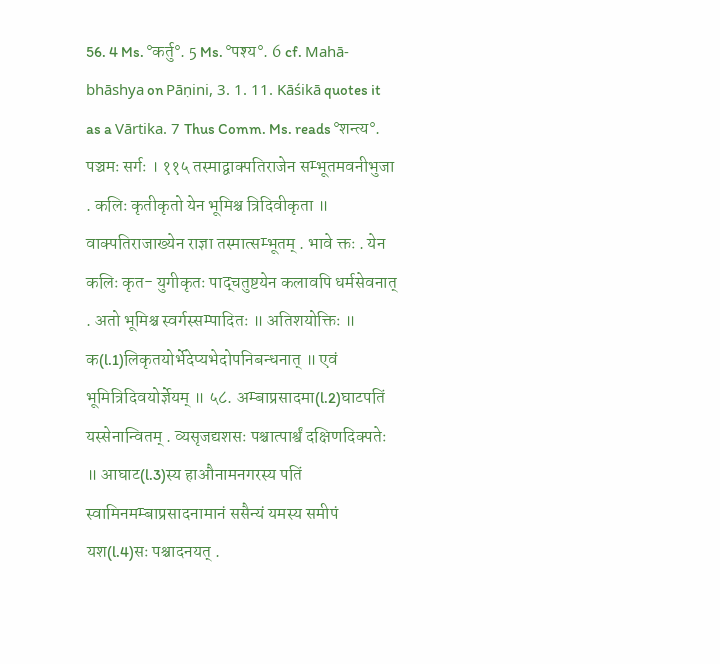56. 4 Ms. °कर्तु°. 5 Ms. °पश्य°. 6 cf. Mahā- bhāshya on Pāṇini, 3. 1. 11. Kāśikā quotes it as a Vārtika. 7 Thus Comm. Ms. reads °शन्त्य°.
पञ्चमः सर्गः । ११५ तस्माद्वाक्पतिराजेन सम्भूतमवनीभुजा . कलिः कृतीकृतो येन भूमिश्च त्रिदिवीकृता ॥ वाक्पतिराजाख्येन राज्ञा तस्मात्सम्भूतम् . भावे क्तः . येन कलिः कृत- युगीकृतः पाद्चतुष्टयेन कलावपि धर्मसेवनात् . अतो भूमिश्च स्वर्गस्सम्पादितः ॥ अतिशयोक्तिः ॥ क(l.1)लिकृतयोर्भेदेप्यभेदोपनिबन्धनात् ॥ एवं भूमित्रिदिवयोर्ज्ञेयम् ॥ ५८. अम्बाप्रसादमा(l.2)घाटपतिं यस्सेनान्वितम् . व्यसृजद्यशसः पश्चात्पार्श्वं दक्षिणदिक्पतेः ॥ आघाट(l.3)स्य हाऔनामनगरस्य पतिं स्वामिनमम्बाप्रसादनामानं ससैन्यं यमस्य समीपं यश(l.4)सः पश्चादनयत् .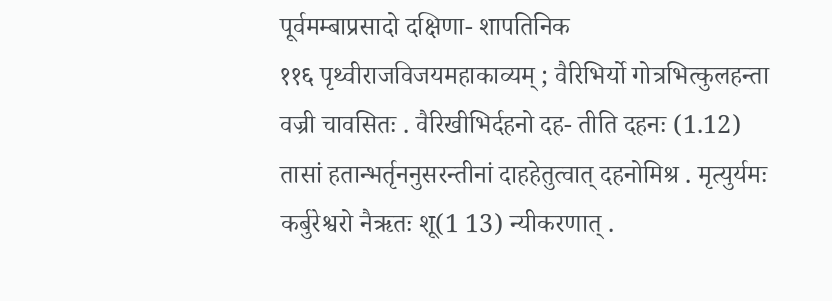पूर्वमम्बाप्रसादो दक्षिणा- शापतिनिक
११६ पृथ्वीराजविजयमहाकाव्यम् ; वैरिभिर्यो गोत्रभित्कुलहन्ता वज्री चावसितः . वैरिखीभिर्दहनो दह- तीति दहनः (1.12) तासां हतान्भर्तृननुसरन्तीनां दाहहेतुत्वात् दहनोमिश्र . मृत्युर्यमः कर्बुरेश्वरो नैऋतः शू(1 13) न्यीकरणात् .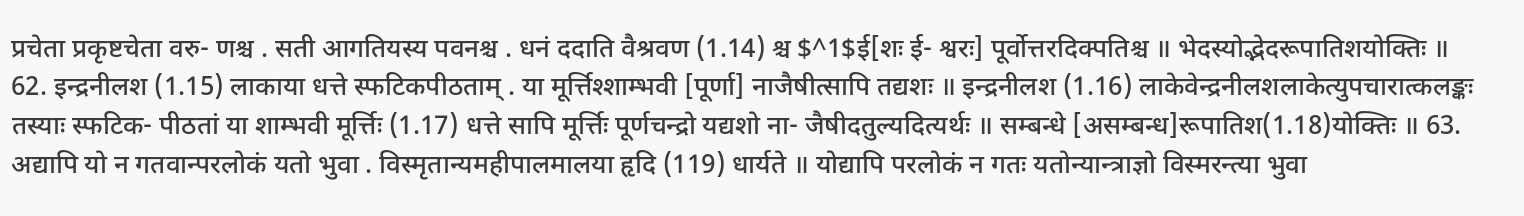प्रचेता प्रकृष्टचेता वरु- णश्च . सती आगतियस्य पवनश्च . धनं ददाति वैश्रवण (1.14) श्च $^1$ई[शः ई- श्वरः] पूर्वोत्तरदिक्पतिश्च ॥ भेदस्योद्भेदरूपातिशयोक्तिः ॥ 62. इन्द्रनीलश (1.15) लाकाया धत्ते स्फटिकपीठताम् . या मूर्त्तिश्शाम्भवी [पूर्णा] नाजैषीत्सापि तद्यशः ॥ इन्द्रनीलश (1.16) लाकेवेन्द्रनीलशलाकेत्युपचारात्कलङ्कः तस्याः स्फटिक- पीठतां या शाम्भवी मूर्त्तिः (1.17) धत्ते सापि मूर्त्तिः पूर्णचन्द्रो यद्यशो ना- जैषीदतुल्यदित्यर्थः ॥ सम्बन्धे [असम्बन्ध]रूपातिश(1.18)योक्तिः ॥ 63. अद्यापि यो न गतवान्परलोकं यतो भुवा . विस्मृतान्यमहीपालमालया हृदि (119) धार्यते ॥ योद्यापि परलोकं न गतः यतोन्यान्त्राज्ञो विस्मरन्त्या भुवा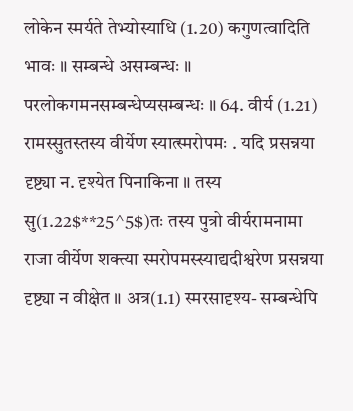लोकेन स्मर्यते तेभ्योस्याधि (1.20) कगुणत्वादिति भावः ॥ सम्बन्धे असम्बन्धः ॥ परलोकगमनसम्बन्धेप्यसम्बन्धः ॥ 64. वीर्य (1.21) रामस्सुतस्तस्य वीर्येण स्यात्स्मरोपमः . यदि प्रसन्नया दृष्ट्या न. दृश्येत पिनाकिना ॥ तस्य सु(1.22$**25^5$)तः तस्य पुत्रो वीर्यरामनामा राजा वीर्येण शक्त्या स्मरोपमस्स्याद्यदीश्वरेण प्रसन्नया दृष्ट्या न वीक्षेत ॥ अत्र(1.1) स्मरसादृश्य- सम्बन्धेपि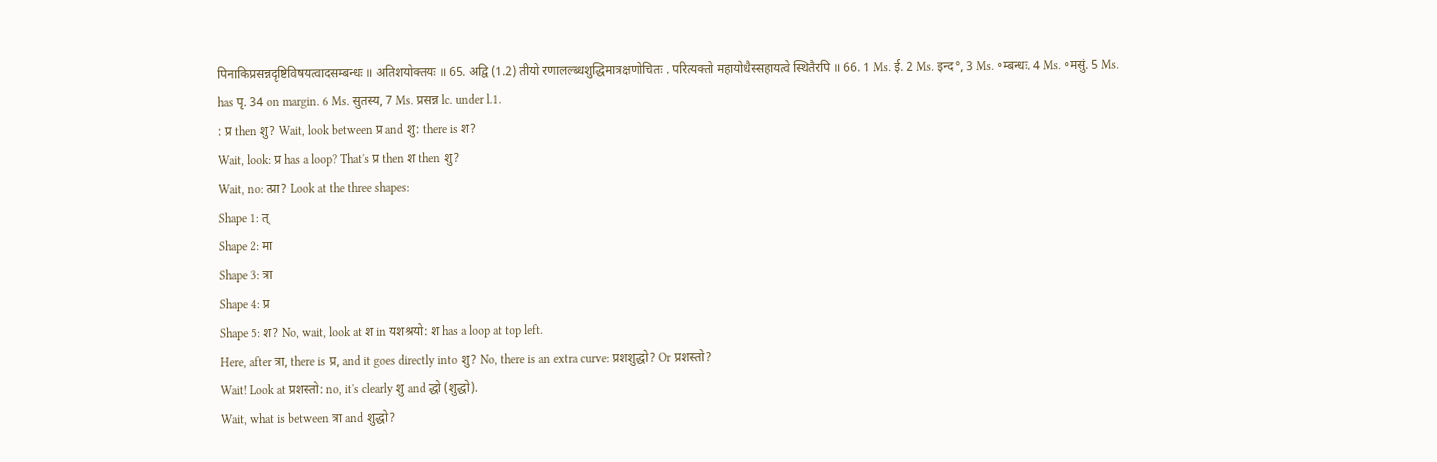पिनाकिप्रसन्नदृष्टिविषयत्वादसम्बन्धः ॥ अतिशयोक्तयः ॥ 65. अद्वि (1.2) तीयो रणालल्ब्धशुद्धिमात्रक्षणोचितः . परित्यक्तो महायोधैस्सहायत्वे स्थितैरपि ॥ 66. 1 Ms. ई. 2 Ms. इन्द°, 3 Ms. ॰म्बन्धः. 4 Ms. ॰मसुं. 5 Ms. has पृ. 34 on margin. 6 Ms. सुतस्य, 7 Ms. प्रसन्न lc. under l.1.
: प्र then शु? Wait, look between प्र and शु: there is श?
Wait, look: प्र has a loop? That's प्र then श then शु?
Wait, no: त्प्रा? Look at the three shapes:
Shape 1: त्
Shape 2: मा
Shape 3: त्रा
Shape 4: प्र
Shape 5: श? No, wait, look at श in यशश्रयो: श has a loop at top left.
Here, after त्रा, there is प्र, and it goes directly into शु? No, there is an extra curve: प्रशशुद्धो? Or प्रशस्तो?
Wait! Look at प्रशस्तो: no, it's clearly शु and द्धो (शुद्धो).
Wait, what is between त्रा and शुद्धो?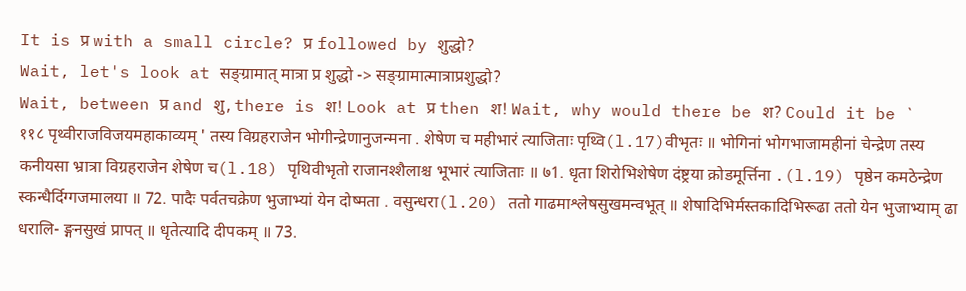It is प्र with a small circle? प्र followed by शुद्धो?
Wait, let's look at सङ्ग्रामात् मात्रा प्र शुद्धो -> सङ्ग्रामात्मात्राप्रशुद्धो?
Wait, between प्र and शु, there is श! Look at प्र then श! Wait, why would there be श? Could it be `
११८ पृथ्वीराजविजयमहाकाव्यम् ' तस्य विग्रहराजेन भोगीन्द्रेणानुजन्मना . शेषेण च महीभारं त्याजिताः पृथ्वि(l.17)वीभृतः ॥ भोगिनां भोगभाजामहीनां चेन्द्रेण तस्य कनीयसा भ्रात्रा विग्रहराजेन शेषेण च(l.18) पृथिवीभृतो राजानश्शैलाश्च भूभारं त्याजिताः ॥ ७1. धृता शिरोभिशेषेण दंष्ट्रया क्रोडमूर्त्तिना .(l.19) पृष्ठेन कमठेन्द्रेण स्कन्धैर्दिग्गजमालया ॥ 72. पादैः पर्वतचक्रेण भुजाभ्यां येन दोष्मता . वसुन्धरा(l.20) ततो गाढमाश्लेषसुखमन्वभूत् ॥ शेषादिभिर्मस्तकादिभिरूढा ततो येन भुजाभ्याम् ढा धरालि- ङ्गनसुखं प्रापत् ॥ धृतेत्यादि दीपकम् ॥ 73.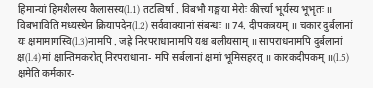हिमान्यां हिमशैलस्य कैलासस्य(l.1) तटत्विर्षा . विबभौ गङ्गया मेरोः कीर्त्त्या भूर्यस्य भूभृतः ॥ विबभाविति मध्यस्थेन क्रियापदेन(l.2) सर्ववाक्यानां संबन्धः ॥ 74. दीपकत्रयम् ॥ चकार दुर्बलानां यः क्षमामागस्वि(l.3)नामपि . जह्रे निरपराधानामपि यश्च बलीयसाम् ॥ सापराधनामपि दुर्बलानां क्ष(l.4)मां क्षान्तिमकरोत् निरपराधाना- मपि सर्बलानां क्षमां भूमिसहरत् ॥ कारकदीपकम् ॥(l.5) क्षमेति कर्मकार-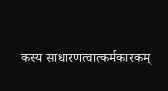कस्य साधारणत्वात्कर्मकारकम्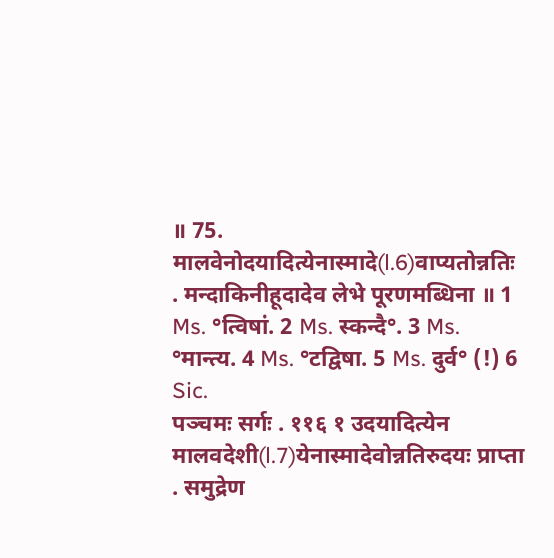॥ 75. मालवेनोदयादित्येनास्मादे(l.6)वाप्यतोन्नतिः . मन्दाकिनीहूदादेव लेभे पूरणमब्धिना ॥ 1 Ms. °त्विषां. 2 Ms. स्कन्दै°. 3 Ms. °मान्त्य. 4 Ms. °टद्विषा. 5 Ms. दुर्व° (!) 6 Sic.
पञ्चमः सर्गः . ११६ १ उदयादित्येन मालवदेशी(l.7)येनास्मादेवोन्नतिरुदयः प्राप्ता . समुद्रेण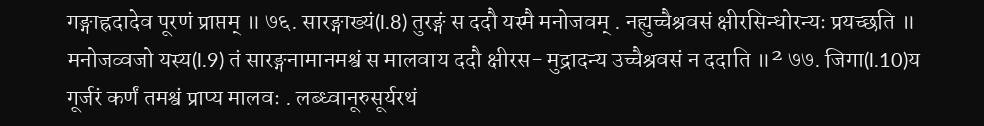गङ्गाह्रदादेव पूरणं प्राप्तम् ॥ ७६. सारङ्गाख्यं(l.8) तुरङ्गं स ददौ यस्मै मनोजवम् . नह्युच्चैश्रवसं क्षीरसिन्धोरन्यः प्रयच्छति ॥ मनोजव्वजो यस्य(l.9) तं सारङ्गनामानमश्वं स मालवाय ददौ क्षीरस- मुद्रादन्य उच्चैश्रवसं न ददाति ॥² ७७. जिगा(l.10)य गूर्जरं कर्णं तमश्वं प्राप्य मालवः . लब्ध्वानूरुसूर्यरथं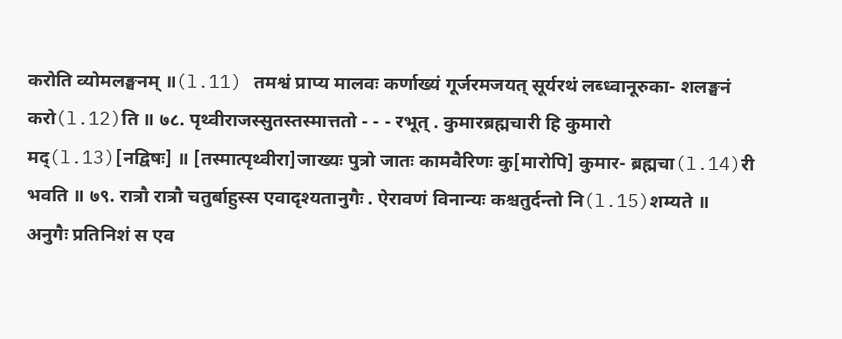करोति व्योमलङ्घनम् ॥(l.11) तमश्वं प्राप्य मालवः कर्णाख्यं गूर्जरमजयत् सूर्यरथं लब्ध्वानूरुका- शलङ्घनं करो(l.12)ति ॥ ७८. पृथ्वीराजस्सुतस्तस्मात्ततो - - - रभूत् . कुमारब्रह्मचारी हि कुमारो मद्(l.13)[नद्विषः] ॥ [तस्मात्पृथ्वीरा]जाख्यः पुत्रो जातः कामवैरिणः कु[मारोपि] कुमार- ब्रह्मचा(l.14)री भवति ॥ ७९. रात्रौ रात्रौ चतुर्बाहुस्स एवादृश्यतानुगैः . ऐरावणं विनान्यः कश्चतुर्दन्तो नि(l.15)शम्यते ॥ अनुगैः प्रतिनिशं स एव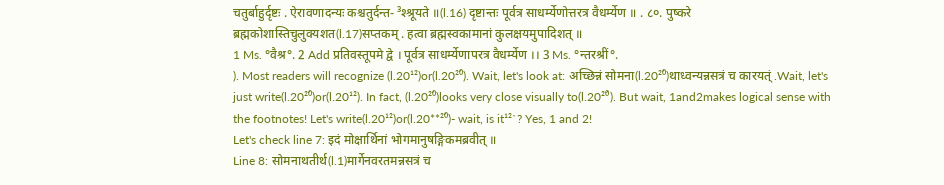चतुर्बाहुर्दृष्टः . ऐरावणादन्यः कश्चतुर्दन्त- ³श्श्रूयते ॥(l.16) दृष्टान्तः पूर्वत्र साधर्म्येणोत्तरत्र वैधर्म्येण ॥ . ८०. पुष्करे ब्रह्मकोशास्तिचुलुक्यशत(l.17)सप्तकम् . हत्वा ब्रह्मस्वकामानां कुलक्षयमुपादिशत् ॥
1 Ms. °वैश्र°. 2 Add प्रतिवस्तूपमे द्वे । पूर्वत्र साधर्म्येणापरत्र वैधर्म्येण ।। 3 Ms. °न्तरश्रीं°.
). Most readers will recognize (l.20¹²)or(l.20²⁰́). Wait, let's look at: अच्छिन्नं सोमना(l.20²⁰́)थाध्वन्यन्नसत्रं च कारयत्ं .Wait, let's just write(l.20²⁰́)or(l.20¹²). In fact, (l.20²⁰́)looks very close visually to(l.20²⁰́). But wait, 1and2makes logical sense with the footnotes! Let's write(l.20¹²)or(l.20**²⁰́)- wait, is it¹²`? Yes, 1 and 2!
Let's check line 7: इदं मोक्षार्थिनां भोगमानुषङ्गिकमब्रवीत् ॥
Line 8: सोमनाथतीर्थ(l.1)मार्गेनवरतमन्नसत्रं च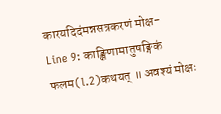कारयदिदंमन्नसत्रकरणं मोक्ष-
Line 9: काङ्क्षिणामातुषङ्गिकं फलम(l.2)कथयत् ॥ अवश्यं मोक्षः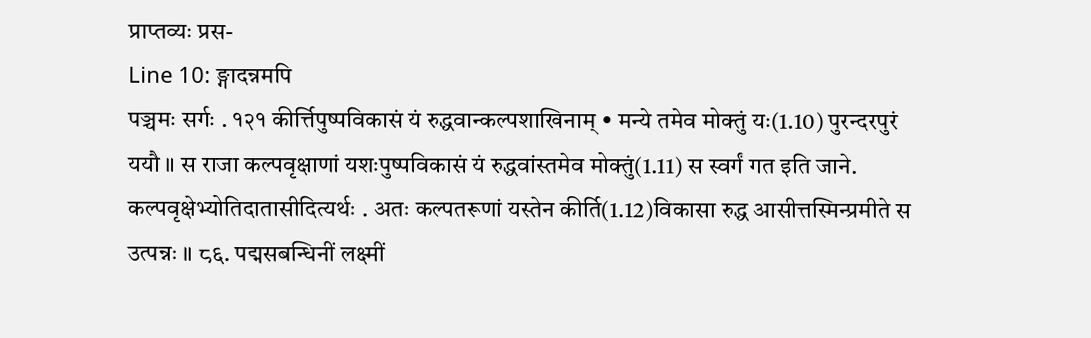प्राप्तव्यः प्रस-
Line 10: ङ्गादन्नमपि
पञ्चमः सर्गः . १२१ कीर्त्तिपुष्पविकासं यं रुद्धवान्कल्पशाखिनाम् • मन्ये तमेव मोक्तुं यः(1.10) पुरन्दरपुरं ययौ ॥ स राजा कल्पवृक्षाणां यशःपुष्पविकासं यं रुद्धवांस्तमेव मोक्तुं(1.11) स स्वर्गं गत इति जाने. कल्पवृक्षेभ्योतिदातासीदित्यर्थः . अतः कल्पतरूणां यस्तेन कीर्ति(1.12)विकासा रुद्ध आसीत्तस्मिन्प्रमीते स उत्पन्नः ॥ ८६. पद्मसबन्धिनीं लक्ष्मीं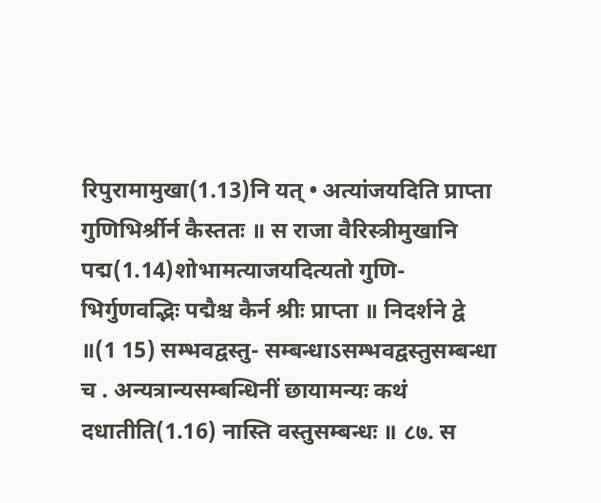रिपुरामामुखा(1.13)नि यत् • अत्यांजयदिति प्राप्ता गुणिभिर्श्रीर्न कैस्ततः ॥ स राजा वैरिस्त्रीमुखानि पद्म(1.14)शोभामत्याजयदित्यतो गुणि- भिर्गुणवद्भिः पद्मैश्च कैर्न श्रीः प्राप्ता ॥ निदर्शने द्वे ॥(1 15) सम्भवद्वस्तु- सम्बन्धाऽसम्भवद्वस्तुसम्बन्धा च . अन्यत्रान्यसम्बन्धिनीं छायामन्यः कथं दधातीति(1.16) नास्ति वस्तुसम्बन्धः ॥ ८७. स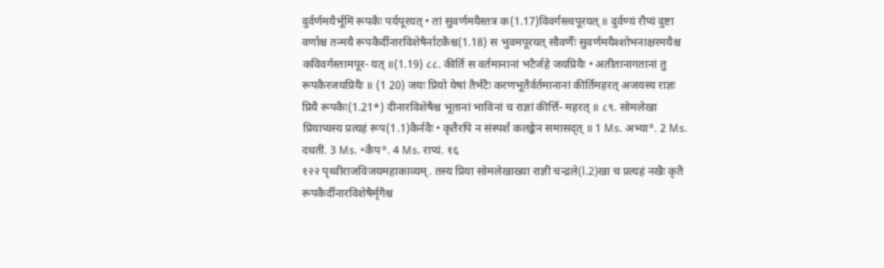दुर्वर्णमयैर्भूमिं रूपकैः पर्यपूरयत् • तां सुवर्णमयैस्तत्र क(1.17)विवर्गस्त्वपूरयत् ॥ दुर्वण्यं रौप्यं दुष्टा वर्णाश्च तन्मयै रूपकैर्दीनारविशेषैर्नाटकैश्च(1.18) स भुवमपूरयत् सौवर्णैः सुवर्णमयैश्शोभनाक्षरमयैश्च कविवर्गस्तामपूर- यत् ॥(1.19) ८८. कीर्ति स वर्तमानानां भटैर्जहे जयप्रियैः • अतीतानागतानां तु रूपकैरजयप्रियैः ॥ (1 20) जयः प्रियो येषां तैर्भटैः करणभूतैर्वर्तमानानां कीर्तिमहरत् अजयस्य राज्ञः प्रियै रूपकैः(1.21*) दीनारविशेषैश्च भूतानां भाविनां च राज्ञां कीर्त्ति- महरत् ॥ ८९. सोमलेखा प्रियाप्यस्य प्रत्यहं रूप(1.1)कैर्नवैः • कृतैरपि न संस्पर्शं कलङ्केन समासद्त् ॥ 1 Ms. अभ्या°. 2 Ms. दधतीं. 3 Ms. ॰कैप°. 4 Ms. राप्यं. १६
१२२ पृथ्वीराजविजयमहाकाव्यम्. तस्य प्रिया सोमलेखाख्या राज्ञी चन्द्रले(l.2)खा च प्रत्यहं नखैः कृतै रूपकैर्दीनारविशेषैर्मृगैश्च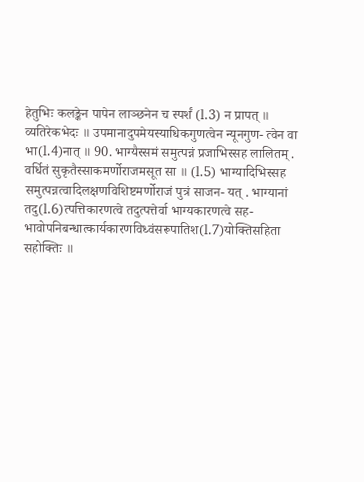हेतुभिः कलङ्केन पापेन लाञ्छनेन च स्पर्शं (l.3) न प्रापत् ॥ व्यतिरेकभेदः ॥ उपमानादुपमेयस्याधिकगुणत्वेन न्यूनगुण- त्वेन वा भा(l.4)नात् ॥ 90. भाग्यैस्समं समुत्पन्नं प्रजाभिस्सह लालितम् . वर्धितं सुकृतैस्साकमर्णोराजमसूत सा ॥ (l.5) भाग्यादिभिस्सह समुत्पन्नत्वादिलक्षणविशिष्टमर्णोराजं पुत्रं साजन- यत् . भाग्यानां तदु(l.6)त्पत्तिकारणत्वे तदुत्पत्तेर्वा भाग्यकारणत्वे सह- भावोपनिबन्धात्कार्यकारणविध्वंसरूपातिश(l.7)योक्तिसहिता सहोक्तिः ॥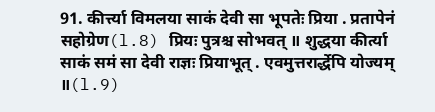91. कीर्त्त्या विमलया साकं देवी सा भूपतेः प्रिया . प्रतापेनं सहोग्रेण(l.8) प्रियः पुत्रश्च सोभवत् ॥ शुद्धया कीर्त्या साकं समं सा देवी राज्ञः प्रियाभूत् . एवमुत्तरार्द्धेपि योज्यम् ॥(l.9)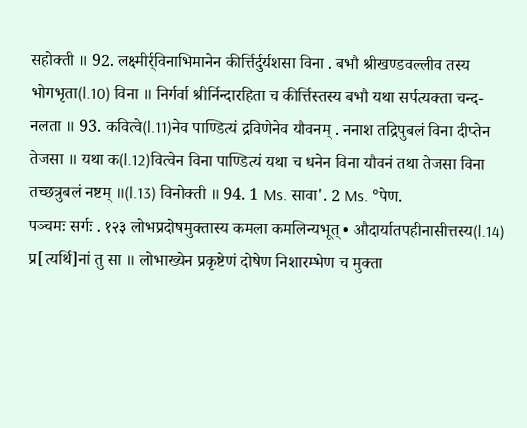सहोक्ती ॥ 92. लक्ष्मीर्र्विनाभिमानेन कीर्त्तिर्दुर्यशसा विना . बभौ श्रीखण्डवल्लीव तस्य भोगभृता(l.10) विना ॥ निर्गर्वा श्रीर्निन्दारहिता च कीर्त्तिस्तस्य बभौ यथा सर्पत्यक्ता चन्द- नलता ॥ 93. कवित्वे(l.11)नेव पाण्डित्यं द्रविणेनेव यौवनम् . ननाश तद्रिपुबलं विना दीप्तेन तेजसा ॥ यथा क(l.12)वित्वेन विना पाण्डित्यं यथा च धनेन विना यौवनं तथा तेजसा विना तच्छत्रुबलं नष्टम् ॥(l.13) विनोक्ती ॥ 94. 1 Ms. सावा'. 2 Ms. °पेण.
पञ्चमः सर्गः . १२३ लोभप्रदोषमुक्तास्य कमला कमलिन्यभूत् • औदार्यातपहीनासीत्तस्य(l.14) प्र[त्यर्थि]नां तु सा ॥ लोभाख्येन प्रकृष्टेणं दोषेण निशारम्भेण च मुक्ता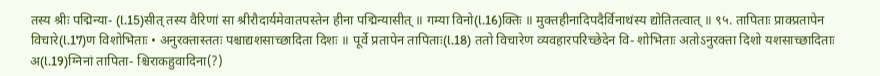तस्य श्रीः पद्मिन्या- (l.15)सीत् तस्य वैरिणां सा श्रीरौदार्यमेवातपस्तेन हीना पद्मिन्यासीत् ॥ गम्या विनो(l.16)क्तिः ॥ मुक्तहीनादिपदैर्विनाथंस्य द्योतितत्वात् ॥ ९५. तापिताः प्राक्प्रतापेन विचारे(l.17)ण विशोभिताः • अनुरक्तास्ततः पश्चाद्यशसाच्छादिता दिशः ॥ पूर्वे प्रतापेन तापिताः(l.18) ततो विचारेण व्यवहारपरिच्छेदेन वि- शोभिताः अतोऽनुरक्ता दिशो यशसाच्छादिताः अ(l.19)ग्निनां तापिता- श्चिराकहुवादिना(?)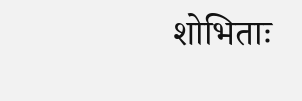शोभिताः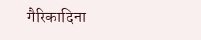गैरिकादिना